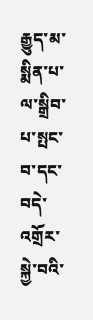རྒྱུད་མ་སྨིན་པ་ལ་སྒྲིབ་པ་སྤང་བ་དང་བདེ་འགྲོར་སྐྱེ་བའི་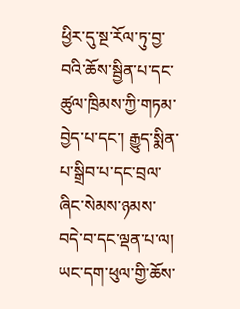ཕྱིར་དུ་སྔ་རོལ་ཏུ་བྱ་བའི་ཆོས་སྦྱིན་པ་དང་ཚུལ་ཁྲིམས་ཀྱི་གཏམ་བྱེད་པ་དང་། རྒྱུད་སྨིན་པ་སྒྲིབ་པ་དང་བྲལ་ཞིང་སེམས་ཉམས་བདེ་བ་དང་ལྡན་པ་ལ། ཡང་དག་ཕུལ་གྱི་ཆོས་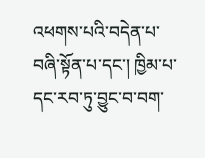འཕགས་པའི་བདེན་པ་བཞི་སྟོན་པ་དང་། ཁྱིམ་པ་དང་རབ་ཏུ་བྱུང་བ་བག་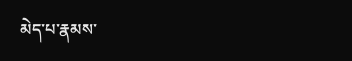མེད་པ་རྣམས་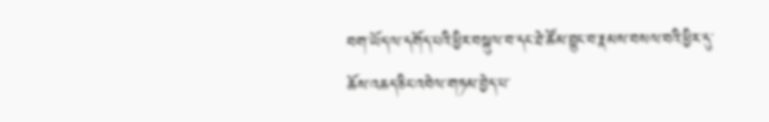བག་ཡོད་ལ་དགོད་པའི་ཕྱིར་བསྐུལ་བ་དང་ཐེ་ཚོམ་བྱུང་བ་རྣམས་བསལ་བའི་ཕྱིར་དུ་ཆོས་འཆད་ཅིང་འབེལ་གཏམ་བྱེད་པ་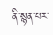ནི་སྙན་པར་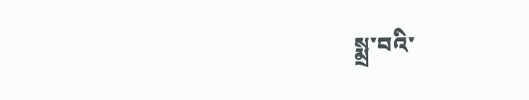སྨྲ་བའི་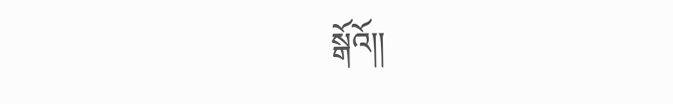སྒོའོ།།